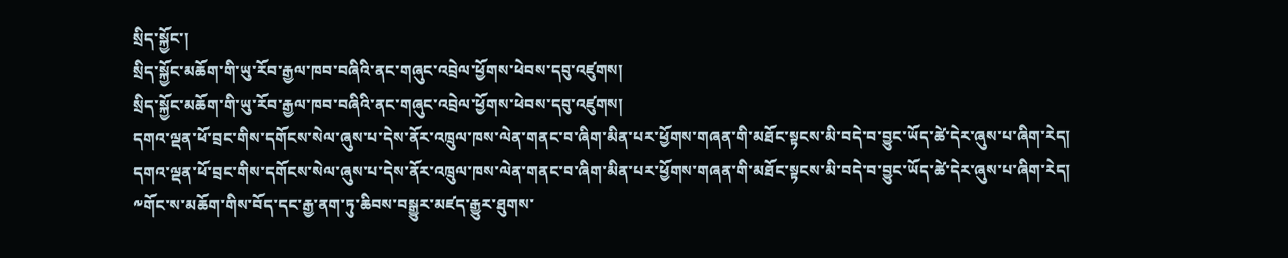སྲིད་སྐྱོང་།
སྲིད་སྐྱོང་མཆོག་གི་ཡུ་རོབ་རྒྱལ་ཁབ་བཞིའི་ནང་གཞུང་འབྲེལ་ཕྱོགས་ཕེབས་དབུ་འཛུགས།
སྲིད་སྐྱོང་མཆོག་གི་ཡུ་རོབ་རྒྱལ་ཁབ་བཞིའི་ནང་གཞུང་འབྲེལ་ཕྱོགས་ཕེབས་དབུ་འཛུགས།
དགའ་ལྡན་ཕོ་བྲང་གིས་དགོངས་སེལ་ཞུས་པ་དེས་ནོར་འཁྲུལ་ཁས་ལེན་གནང་བ་ཞིག་མིན་པར་ཕྱོགས་གཞན་གི་མཐོང་སྟངས་མི་བདེ་བ་བྱུང་ཡོད་ཚེ་དེར་ཞུས་པ་ཞིག་རེད།
དགའ་ལྡན་ཕོ་བྲང་གིས་དགོངས་སེལ་ཞུས་པ་དེས་ནོར་འཁྲུལ་ཁས་ལེན་གནང་བ་ཞིག་མིན་པར་ཕྱོགས་གཞན་གི་མཐོང་སྟངས་མི་བདེ་བ་བྱུང་ཡོད་ཚེ་དེར་ཞུས་པ་ཞིག་རེད།
༸གོང་ས་མཆོག་གིས་བོད་དང་རྒྱ་ནག་ཏུ་ཆིབས་བསྒྱུར་མཛད་རྒྱུར་ཐུགས་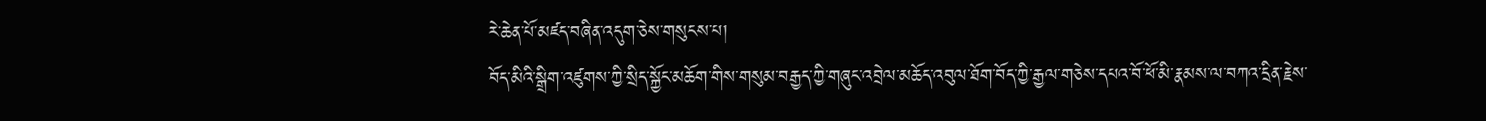རེ་ཆེན་པོ་མཛད་བཞིན་འདུག་ཅེས་གསུངས་པ།
བོད་མིའི་སྒྲིག་འཛུགས་ཀྱི་སྲིད་སྐྱོང་མཆོག་གིས་གསུམ་བརྒྱད་ཀྱི་གཞུང་འབྲེལ་མཆོད་འབུལ་ཐོག་བོད་ཀྱི་རྒྱལ་གཅེས་དཔའ་བོ་ཕོ་མི་རྣམས་ལ་བཀའ་དྲིན་རྗེས་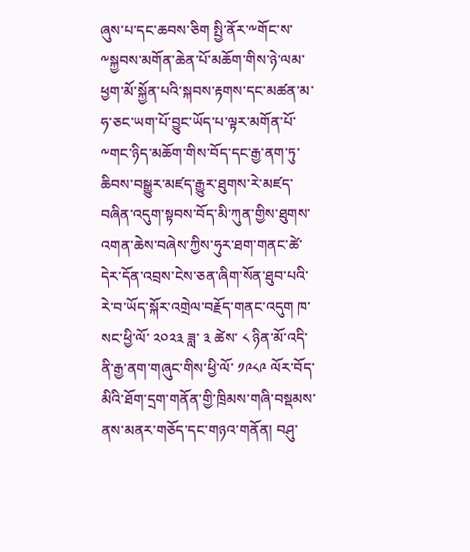ཞུས་པ་དང་ཆབས་ཅིག སྤྱི་ནོར་༸གོང་ས་༸སྐྱབས་མགོན་ཆེན་པོ་མཆོག་གིས་ཉེ་ལམ་ཕྱག་མོ་སྐྱོན་པའི་སྐབས་རྟགས་དང་མཚན་མ་ཧ་ཅང་ཡག་པོ་བྱུང་ཡོད་པ་ལྟར་མགོན་པོ་༸གང་ཉིད་མཆོག་གིས་བོད་དང་རྒྱ་ནག་ཏུ་ཆིབས་བསྒྱུར་མཛད་རྒྱུར་ཐུགས་རེ་མཛད་བཞིན་འདུག་སྟབས་བོད་མི་ཀུན་གྱིས་ཐུགས་འགན་ཆེས་བཞེས་ཀྱིས་ཧུར་ཐག་གནང་ཚེ་དེར་དོན་འབྲས་ངེས་ཅན་ཞིག་སོན་ཐུབ་པའི་རེ་བ་ཡོད་སྐོར་འགྲེལ་བརྗོད་གནང་འདུག ཁ་སང་ཕྱི་ལོ་ ༢༠༢༣ ཟླ་ ༣ ཚེས་ ༨ ཉིན་མོ་འདི་ནི་རྒྱ་ནག་གཞུང་གིས་ཕྱི་ལོ་ ༡༩༨༩ ལོར་བོད་མིའི་ཐོག་དྲག་གནོན་གྱི་ཁྲིམས་གཞི་བསྡམས་ནས་མནར་གཅོད་དང་གཉའ་གནོན། བཤུ་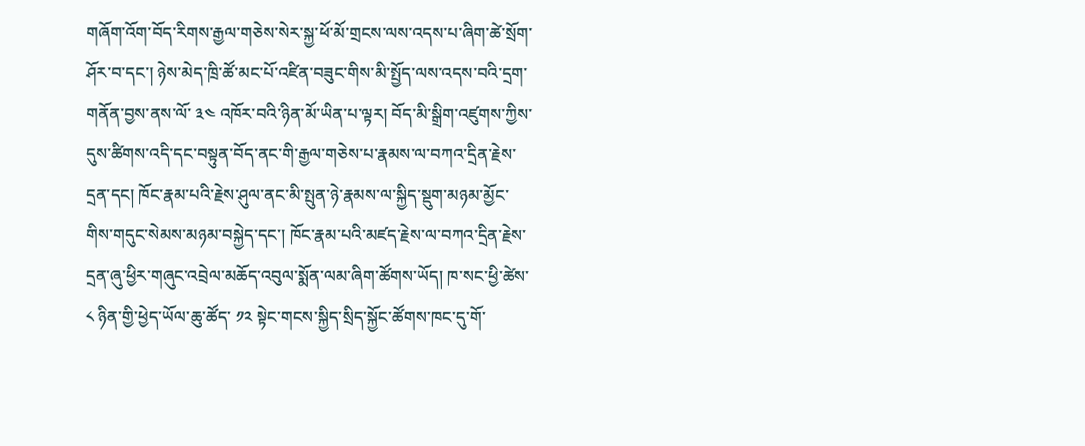གཞོག་འོག་བོད་རིགས་རྒྱལ་གཅེས་སེར་སྐྱ་ཕོ་མོ་གྲངས་ལས་འདས་པ་ཞིག་ཚེ་སྲོག་ཤོར་བ་དང་། ཉེས་མེད་ཁྲི་ཚོ་མང་པོ་འཛིན་བཟུང་གིས་མི་སྤྱོད་ལས་འདས་བའི་དྲག་གནོན་བྱས་ནས་ལོ་ ༣༤ འཁོར་བའི་ཉིན་མོ་ཡིན་པ་ལྟར། བོད་མི་སྒྲིག་འཛུགས་ཀྱིས་དུས་ཚིགས་འདི་དང་བསྟུན་བོད་ནང་གི་རྒྱལ་གཅེས་པ་རྣམས་ལ་བཀའ་དྲིན་རྗེས་དྲན་དང། ཁོང་རྣམ་པའི་རྗེས་ཤུལ་ནང་མི་སྤུན་ཉེ་རྣམས་ལ་སྐྱིད་སྡུག་མཉམ་མྱོང་གིས་གདུང་སེམས་མཉམ་བསྐྱེད་དང་། ཁོང་རྣམ་པའི་མཛད་རྗེས་ལ་བཀའ་དྲིན་རྗེས་དྲན་ཞུ་ཕྱིར་གཞུང་འབྲེལ་མཆོད་འབུལ་སྨོན་ལམ་ཞིག་ཚོགས་ཡོད། ཁ་སང་ཕྱི་ཚེས་ ༨ ཉིན་གྱི་ཕྱེད་ཡོལ་ཆུ་ཚོད་ ༡༢ སྟེང་གངས་སྐྱིད་སྲིད་སྐྱོང་ཚོགས་ཁང་དུ་གོ་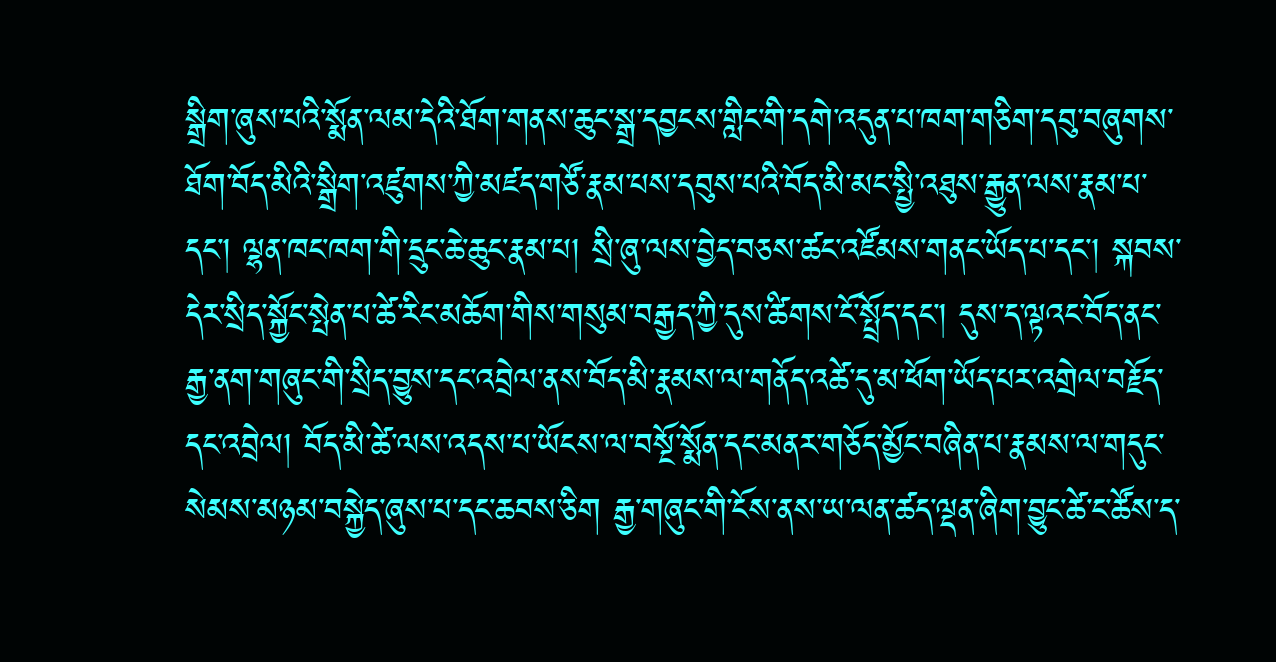སྒྲིག་ཞུས་པའི་སྨོན་ལམ་དེའི་ཐོག་གནས་ཆུང་སྒྲ་དབྱངས་གླིང་གི་དགེ་འདུན་པ་ཁག་གཅིག་དབུ་བཞུགས་ཐོག་བོད་མིའི་སྒྲིག་འཛུགས་ཀྱི་མཛད་གཙོ་རྣམ་པས་དབུས་པའི་བོད་མི་མང་སྤྱི་འཐུས་རྒྱུན་ལས་རྣམ་པ་དང་། ལྷན་ཁང་ཁག་གི་དྲུང་ཆེ་ཆུང་རྣམ་པ། སྲི་ཞུ་ལས་བྱེད་བཅས་ཚང་འཛོམས་གནང་ཡོད་པ་དང་། སྐབས་དེར་སྲིད་སྐྱོང་སྤེན་པ་ཚེ་རིང་མཆོག་གིས་གསུམ་བརྒྱད་ཀྱི་དུས་ཚིགས་ངོ་སྤྲོད་དང་། དུས་ད་ལྟའང་བོད་ནང་རྒྱ་ནག་གཞུང་གི་སྲིད་བྱུས་དང་འབྲེལ་ནས་བོད་མི་རྣམས་ལ་གནོད་འཚེ་དུ་མ་ཕོག་ཡོད་པར་འགྲེལ་བརྗོད་དང་འབྲེལ། བོད་མི་ཚེ་ལས་འདས་པ་ཡོངས་ལ་བསྔོ་སྨོན་དང་མནར་གཅོད་མྱོང་བཞིན་པ་རྣམས་ལ་གདུང་སེམས་མཉམ་བསྐྱེད་ཞུས་པ་དང་ཆབས་ཅིག རྒྱ་གཞུང་གི་ངོས་ནས་ཡ་ལན་ཚད་ལྡན་ཞིག་བྱུང་ཚེ་ང་ཚོས་ད་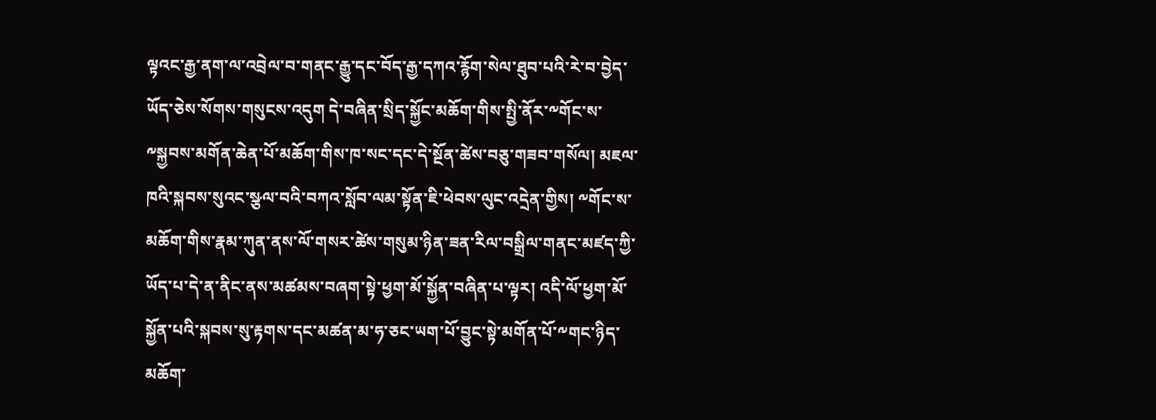ལྟའང་རྒྱ་ནག་ལ་འབྲེལ་བ་གནང་རྒྱུ་དང་བོད་རྒྱ་དཀའ་རྙོག་སེལ་ཐུབ་པའི་རེ་བ་བྱེད་ཡོད་ཅེས་སོགས་གསུངས་འདུག དེ་བཞིན་སྲིད་སྐྱོང་མཆོག་གིས་སྤྱི་ནོར་༸གོང་ས་༸སྐྱབས་མགོན་ཆེན་པོ་མཆོག་གིས་ཁ་སང་དང་དེ་སྔོན་ཚེས་བཅུ་གཟབ་གསོལ། མཇལ་ཁའི་སྐབས་སུའང་སྩལ་བའི་བཀའ་སློབ་ལམ་སྟོན་ཇི་ཕེབས་ལུང་འདྲེན་གྱིས། ༸གོང་ས་མཆོག་གིས་རྣམ་ཀུན་ནས་ལོ་གསར་ཚེས་གསུམ་ཉིན་ཟན་རིལ་བསྒྲིལ་གནང་མཛད་ཀྱི་ཡོད་པ་དེ་ན་ནིང་ནས་མཚམས་བཞག་སྟེ་ཕྱག་མོ་སྐྱོན་བཞིན་པ་ལྟར། འདི་ལོ་ཕྱག་མོ་སྐྱོན་པའི་སྐབས་སུ་རྟགས་དང་མཚན་མ་ཧ་ཅང་ཡག་པོ་བྱུང་སྟེ་མགོན་པོ་༸གང་ཉིད་མཆོག་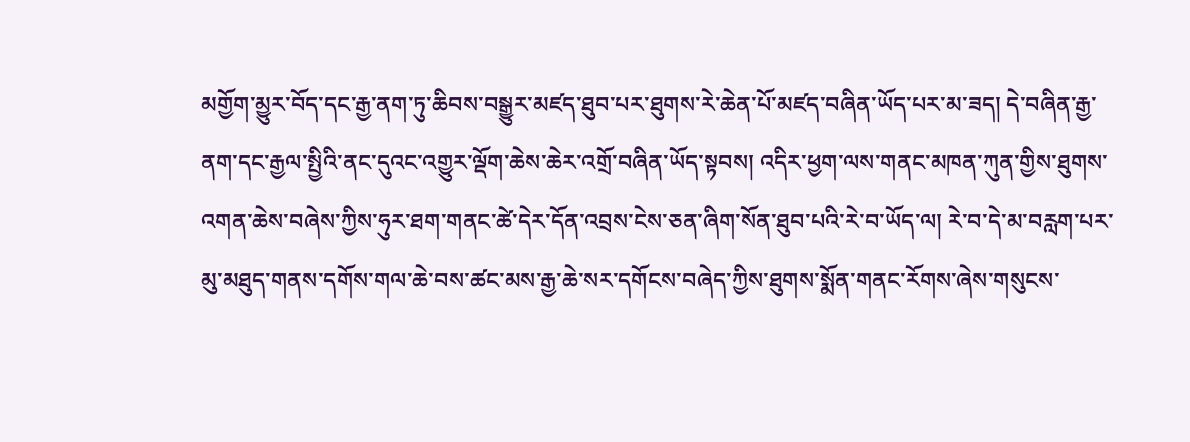མགྱོག་མྱུར་བོད་དང་རྒྱ་ནག་ཏུ་ཆིབས་བསྒྱུར་མཛད་ཐུབ་པར་ཐུགས་རེ་ཆེན་པོ་མཛད་བཞིན་ཡོད་པར་མ་ཟད། དེ་བཞིན་རྒྱ་ནག་དང་རྒྱལ་སྤྱིའི་ནང་དུའང་འགྱུར་ལྡོག་ཆེས་ཆེར་འགྲོ་བཞིན་ཡོད་སྟབས། འདིར་ཕྱག་ལས་གནང་མཁན་ཀུན་གྱིས་ཐུགས་འགན་ཆེས་བཞེས་ཀྱིས་ཧུར་ཐག་གནང་ཚེ་དེར་དོན་འབྲས་ངེས་ཅན་ཞིག་སོན་ཐུབ་པའི་རེ་བ་ཡོད་ལ། རེ་བ་དེ་མ་བརླག་པར་མུ་མཐུད་གནས་དགོས་གལ་ཆེ་བས་ཚང་མས་རྒྱ་ཆེ་སར་དགོངས་བཞེད་ཀྱིས་ཐུགས་སྨོན་གནང་རོགས་ཞེས་གསུངས་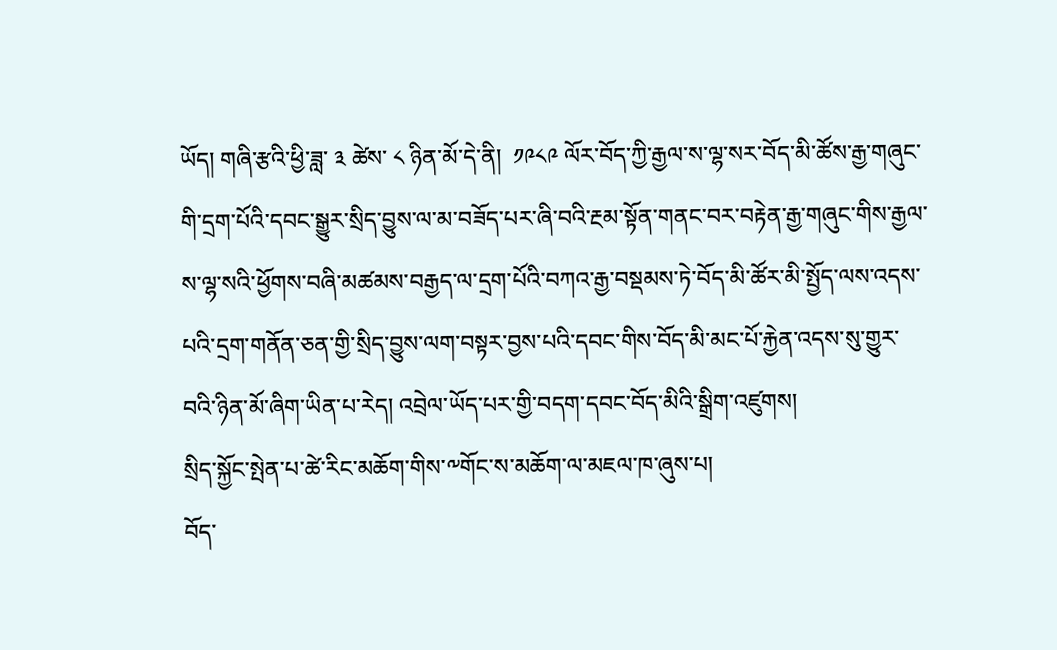ཡོད། གཞི་རྩའི་ཕྱི་ཟླ་ ༣ ཚེས་ ༨ ཉིན་མོ་དེ་ནི།  ༡༩༨༩ ལོར་བོད་ཀྱི་རྒྱལ་ས་ལྷ་སར་བོད་མི་ཚོས་རྒྱ་གཞུང་གི་དྲག་པོའི་དབང་སྒྱུར་སྲིད་བྱུས་ལ་མ་བཟོད་པར་ཞི་བའི་རྔམ་སྟོན་གནང་བར་བརྟེན་རྒྱ་གཞུང་གིས་རྒྱལ་ས་ལྷ་སའི་ཕྱོགས་བཞི་མཚམས་བརྒྱད་ལ་དྲག་པོའི་བཀའ་རྒྱ་བསྡམས་ཏེ་བོད་མི་ཚོར་མི་སྤྱོད་ལས་འདས་པའི་དྲག་གནོན་ཅན་གྱི་སྲིད་བྱུས་ལག་བསྟར་བྱས་པའི་དབང་གིས་བོད་མི་མང་པོ་རྐྱེན་འདས་སུ་གྱུར་བའི་ཉིན་མོ་ཞིག་ཡིན་པ་རེད། འབྲེལ་ཡོད་པར་གྱི་བདག་དབང་བོད་མིའི་སྒྲིག་འཛུགས།
སྲིད་སྐྱོང་སྤེན་པ་ཚེ་རིང་མཆོག་གིས་༸གོང་ས་མཆོག་ལ་མཇལ་ཁ་ཞུས་པ།
བོད་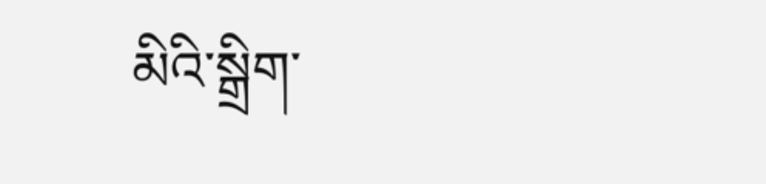མིའི་སྒྲིག་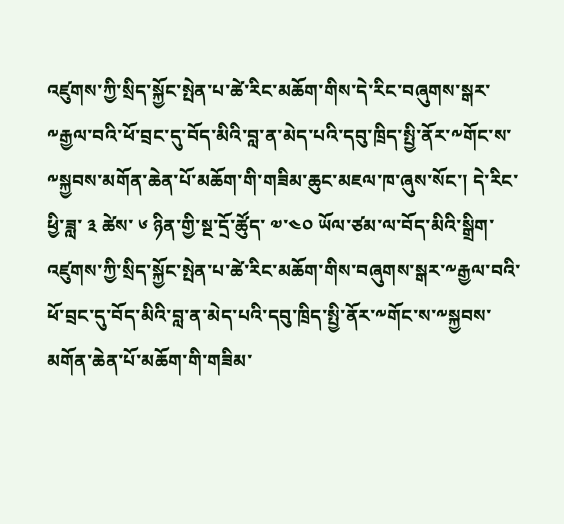འཛུགས་ཀྱི་སྲིད་སྐྱོང་སྤེན་པ་ཚེ་རིང་མཆོག་གིས་དེ་རིང་བཞུགས་སྒར་༸རྒྱལ་བའི་ཕོ་བྲང་དུ་བོད་མིའི་བླ་ན་མེད་པའི་དབུ་ཁྲིད་སྤྱི་ནོར་༸གོང་ས་༸སྐྱབས་མགོན་ཆེན་པོ་མཆོག་གི་གཟིམ་ཆུང་མཇལ་ཁ་ཞུས་སོང་། དེ་རིང་ཕྱི་ཟླ་ ༣ ཚེས་ ༦ ཉིན་གྱི་སྔ་དྲོ་ཚོུད་ ༧་༤༠ ཡོལ་ཙམ་ལ་བོད་མིའི་སྒྲིག་འཛུགས་ཀྱི་སྲིད་སྐྱོང་སྤེན་པ་ཚེ་རིང་མཆོག་གིས་བཞུགས་སྒར་༸རྒྱལ་བའི་ཕོ་བྲང་དུ་བོད་མིའི་བླ་ན་མེད་པའི་དབུ་ཁྲིད་སྤྱི་ནོར་༸གོང་ས་༸སྐྱབས་མགོན་ཆེན་པོ་མཆོག་གི་གཟིམ་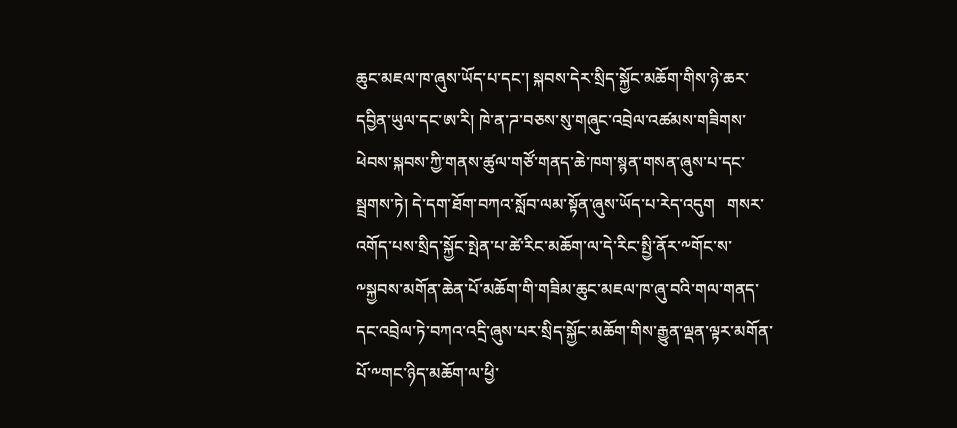ཆུང་མཇལ་ཁ་ཞུས་ཡོད་པ་དང་། སྐབས་དེར་སྲིད་སྐྱོང་མཆོག་གིས་ཉེ་ཆར་དབྱིན་ཡུལ་དང་ཨ་རི། ཁེ་ན་ཌ་བཅས་སུ་གཞུང་འབྲེལ་འཚམས་གཟིགས་ཕེབས་སྐབས་ཀྱི་གནས་ཚུལ་གཙོ་གནད་ཆེ་ཁག་སྙན་གསན་ཞུས་པ་དང་སྦྲགས་ཏེ། དེ་དག་ཐོག་བཀའ་སློབ་ལམ་སྟོན་ཞུས་ཡོད་པ་རེད་འདུག   གསར་འགོད་པས་སྲིད་སྐྱོང་སྤེན་པ་ཚེ་རིང་མཆོག་ལ་དེ་རིང་སྤྱི་ནོར་༸གོང་ས་༸སྐྱབས་མགོན་ཆེན་པོ་མཆོག་གི་གཟིམ་ཆུང་མཇལ་ཁ་ཞུ་བའི་གལ་གནད་དང་འབྲེལ་ཏེ་བཀའ་འདྲི་ཞུས་པར་སྲིད་སྐྱོང་མཆོག་གིས་རྒྱུན་ལྡན་ལྟར་མགོན་པོ་༸གང་ཉིད་མཆོག་ལ་ཕྱི་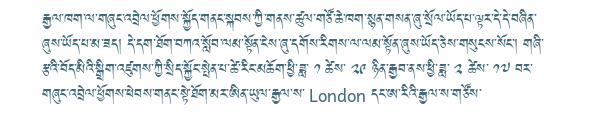རྒྱལ་ཁག་ལ་གཞུང་འབྲེལ་ཕྱོགས་སྐྱོད་གནང་སྐབས་ཀྱི་གནས་ཚུལ་གཙོ་ཆེ་ཁག་སྙན་གསན་ཞུ་སྲོལ་ཡོད་པ་ལྟར་དེ་དེ་བཞིན་ཞུས་ཡོད་པ་མ་ཟད། དེ་དག་ཐོག་བཀའ་སློབ་ལམ་སྟོན་ངེས་ཞུ་དགོས་རིགས་ལ་ལམ་སྟོན་ཞུས་ཡོད་ཅེས་གསུངས་སོང་། གཞི་རྩའི་བོད་མིའི་སྒྲིག་འཛུགས་ཀྱི་སྲིད་སྐྱོང་སྤེན་པ་ཚེ་རིང་མཆོག་ཕྱི་ཟླ་ ༡ ཚེས་ ༢༩ ཉིན་རྒྱབ་ནས་ཕྱི་ཟླ་ ༢ ཚེས་ ༡༧ བར་གཞུང་འབྲེལ་ཕྱོགས་ཕེབས་གནང་སྟེ་ཐོག་མར་ཨིན་ཡུལ་རྒྱལ་ས་ London དང་ཨ་རིའི་རྒྱལ་ས་གཙོས་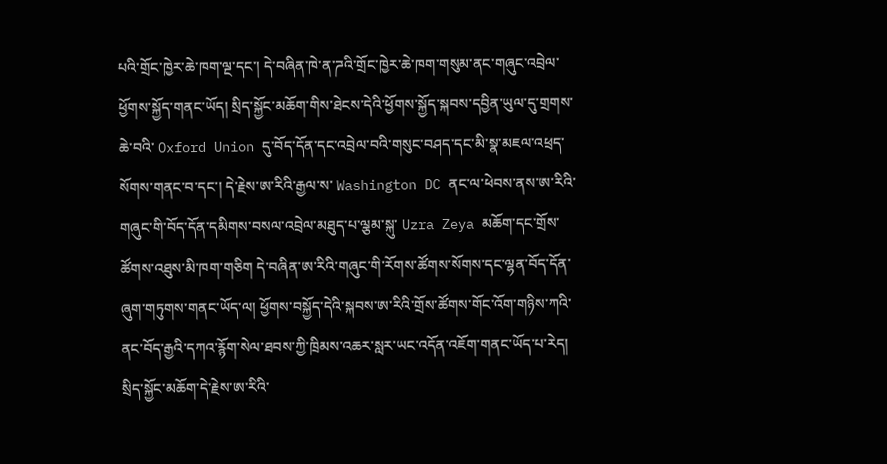པའི་གྲོང་ཁྱེར་ཆེ་ཁག་ལྔ་དང་། དེ་བཞིན་ཁེ་ན་ཌའི་གྲོང་ཁྱེར་ཆེ་ཁག་གསུམ་ནང་གཞུང་འབྲེལ་ཕྱོགས་སྐྱོད་གནང་ཡོད། སྲིད་སྐྱོང་མཆོག་གིས་ཐེངས་དེའི་ཕྱོགས་སྐྱོད་སྐབས་དབྱིན་ཡུལ་དུ་གྲགས་ཆེ་བའི་ Oxford Union དུ་བོད་དོན་དང་འབྲེལ་བའི་གསུང་བཤད་དང་མི་སྣ་མཇལ་འཕྲད་སོགས་གནང་བ་དང་། དེ་རྗེས་ཨ་རིའི་རྒྱལ་ས་ Washington DC ནང་ལ་ཕེབས་ནས་ཨ་རིའི་གཞུང་གི་བོད་དོན་དམིགས་བསལ་འབྲེལ་མཐུད་པ་ལྕམ་སྐུ་ Uzra Zeya མཆོག་དང་གྲོས་ཚོགས་འཐུས་མི་ཁག་གཅིག དེ་བཞིན་ཨ་རིའི་གཞུང་གི་རོགས་ཚོགས་སོགས་དང་ལྷན་བོད་དོན་ཞུག་གཏུགས་གནང་ཡོད་ལ། ཕྱོགས་བསྐྱོད་དེའི་སྐབས་ཨ་རིའི་གྲོས་ཚོགས་གོང་འོག་གཉིས་ཀའི་ནང་བོད་རྒྱའི་དཀའ་རྙོག་སེལ་ཐབས་ཀྱི་ཁྲིམས་འཆར་སླར་ཡང་འདོན་འཇོག་གནང་ཡོད་པ་རེད། སྲིད་སྐྱོང་མཆོག་དེ་རྗེས་ཨ་རིའི་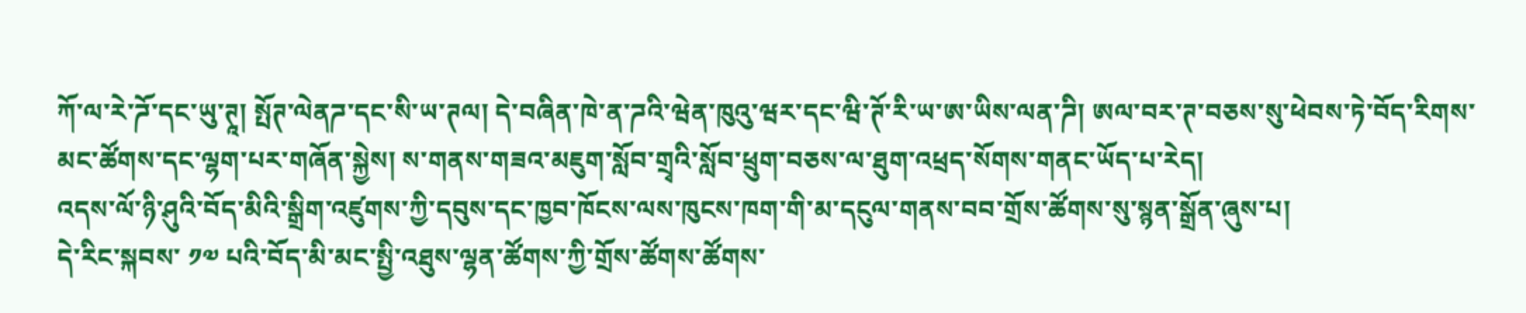ཀོ་ལ་རེ་ཌོ་དང་ཡུ་ཊཱ། སྤོཊ་ལེནཌ་དང་སི་ཡ་ཊལ། དེ་བཞིན་ཁེ་ན་ཌའི་ཝེན་ཁུའུ་ཝར་དང་ཝི་ཊོ་རི་ཡ་ཨ་ཡིས་ལན་ཌི། ཨལ་བར་ཊ་བཅས་སུ་ཕེབས་ཏེ་བོད་རིགས་མང་ཚོགས་དང་ལྷག་པར་གཞོན་སྐྱེས། ས་གནས་གཟའ་མཇུག་སློབ་གྲྭའི་སློབ་ཕྲུག་བཅས་ལ་ཐུག་འཕྲད་སོགས་གནང་ཡོད་པ་རེད།
འདས་ལོ་ཉི་ཤུའི་བོད་མིའི་སྒྲིག་འཛུགས་ཀྱི་དབུས་དང་ཁྱབ་ཁོངས་ལས་ཁུངས་ཁག་གི་མ་དངུལ་གནས་བབ་གྲོས་ཚོགས་སུ་སྙན་སྒྲོན་ཞུས་པ།
དེ་རིང་སྐབས་ ༡༧ པའི་བོད་མི་མང་སྤྱི་འཐུས་ལྷན་ཚོགས་ཀྱི་གྲོས་ཚོགས་ཚོགས་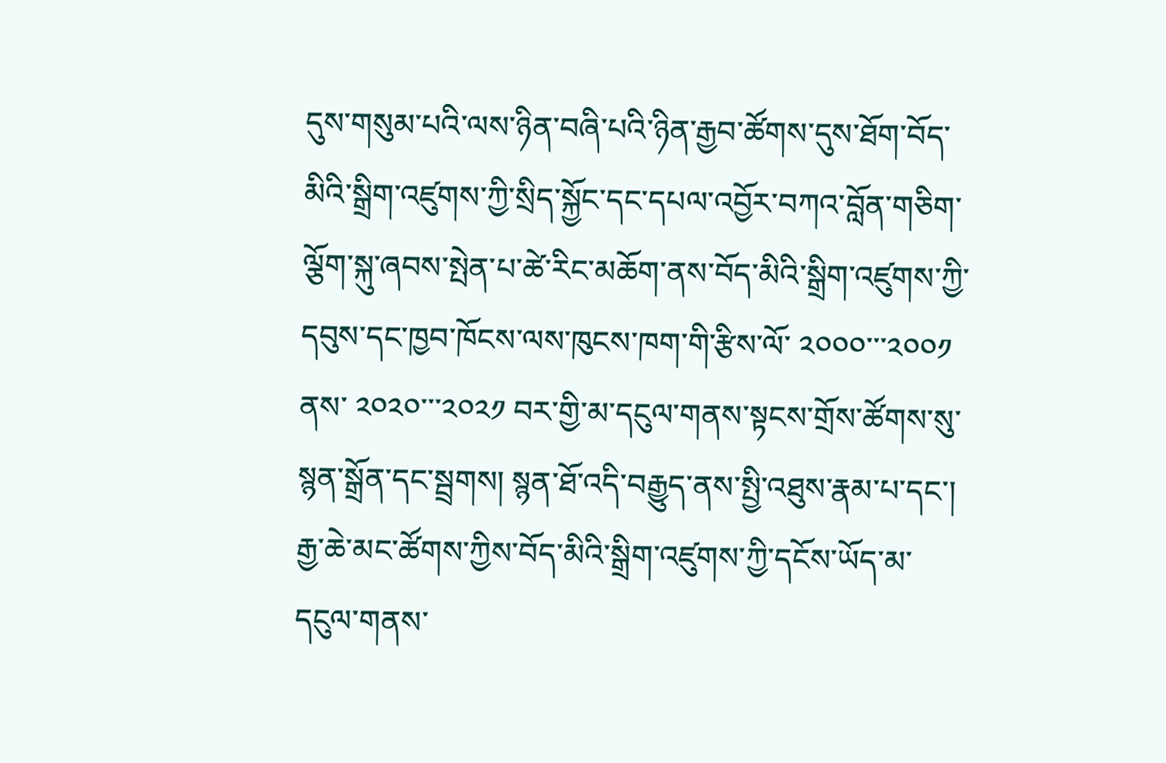དུས་གསུམ་པའི་ལས་ཉིན་བཞི་པའི་ཉིན་རྒྱབ་ཚོགས་དུས་ཐོག་བོད་མིའི་སྒྲིག་འཛུགས་ཀྱི་སྲིད་སྐྱོང་དང་དཔལ་འབྱོར་བཀའ་བློན་གཅིག་ལྕོག་སྐུ་ཞབས་སྤེན་པ་ཚེ་རིང་མཆོག་ནས་བོད་མིའི་སྒྲིག་འཛུགས་ཀྱི་དབུས་དང་ཁྱབ་ཁོངས་ལས་ཁུངས་ཁག་གི་རྩིས་ལོ་ ༢༠༠༠་་་༢༠༠༡ ནས་ ༢༠༢༠་་་༢༠༢༡ བར་གྱི་མ་དངུལ་གནས་སྟངས་གྲོས་ཚོགས་སུ་སྙན་སྒྲོན་དང་སྦྲགས། སྙན་ཐོ་འདི་བརྒྱུད་ནས་སྤྱི་འཐུས་རྣམ་པ་དང་། རྒྱ་ཆེ་མང་ཚོགས་ཀྱིས་བོད་མིའི་སྒྲིག་འཛུགས་ཀྱི་དངོས་ཡོད་མ་དངུལ་གནས་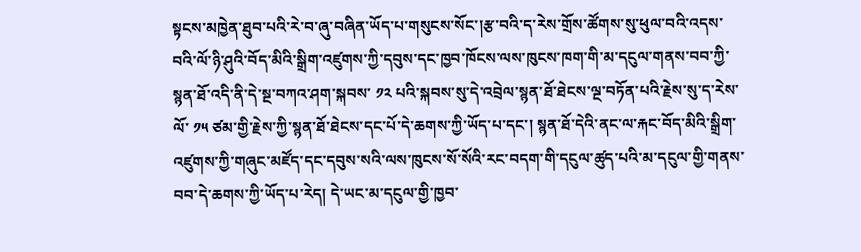སྟངས་མཁྱེན་ཐུབ་པའི་རེ་བ་ཞུ་བཞིན་ཡོད་པ་གསུངས་སོང་།རྩ་བའི་ད་རེས་གྲོས་ཚོགས་སུ་ཕུལ་བའི་འདས་བའི་ལོ་ཉི་ཤུའི་བོད་མིའི་སྒྲིག་འཛུགས་ཀྱི་དབུས་དང་ཁྱབ་ཁོངས་ལས་ཁུངས་ཁག་གི་མ་དངུལ་གནས་བབ་ཀྱི་སྙན་ཐོ་འདི་ནི་དེ་སྔ་བཀའ་ཤག་སྐབས་ ༡༢ པའི་སྐབས་སུ་དེ་འབྲེལ་སྙན་ཐོ་ཐེངས་ལྔ་བཏོན་པའི་རྗེས་སུ་ད་རེས་ལོ་ ༡༥ ཙམ་གྱི་རྗེས་ཀྱི་སྙན་ཐོ་ཐེངས་དང་པོ་དེ་ཆགས་ཀྱི་ཡོད་པ་དང་། སྙན་ཐོ་དེའི་ནང་ལ་རྐང་བོད་མིའི་སྒྲིག་འཛུགས་ཀྱི་གཞུང་མཛོད་དང་དབུས་སའི་ལས་ཁུངས་སོ་སོའི་རང་བདག་གི་དངུལ་ཚུད་པའི་མ་དངུལ་གྱི་གནས་བབ་དེ་ཆགས་ཀྱི་ཡོད་པ་རེད། དེ་ཡང་མ་དངུལ་གྱི་ཁྱབ་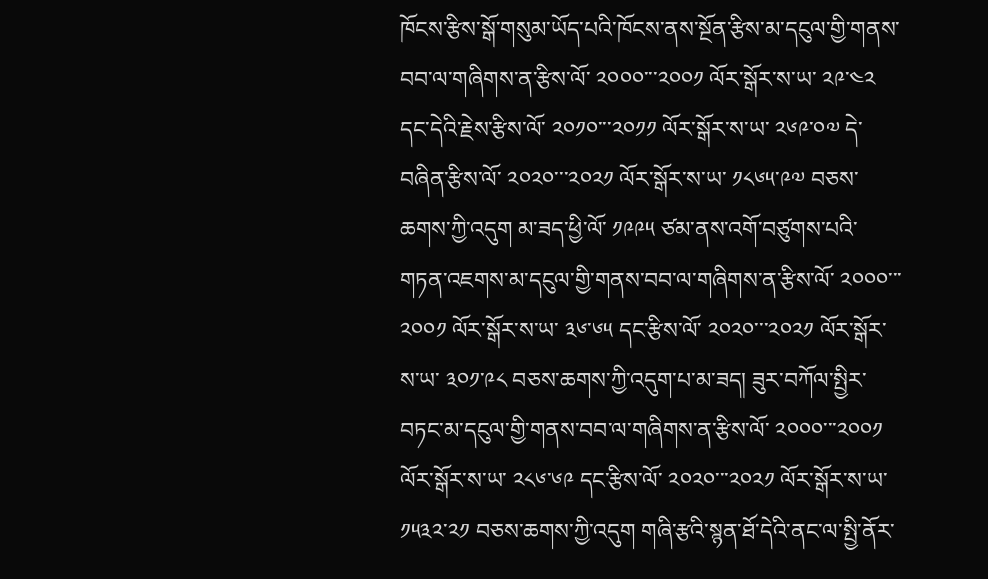ཁོངས་རྩིས་སྒོ་གསུམ་ཡོད་པའི་ཁོངས་ནས་སྔོན་རྩིས་མ་དངུལ་གྱི་གནས་བབ་ལ་གཞིགས་ན་རྩིས་ལོ་ ༢༠༠༠་་་༢༠༠༡ ལོར་སྒོར་ས་ཡ་ ༢༩་༤༢ དང་དེའི་རྗེས་རྩིས་ལོ་ ༢༠༡༠་་་༢༠༡༡ ལོར་སྒོར་ས་ཡ་ ༢༦༩་༠༧ དེ་བཞིན་རྩིས་ལོ་ ༢༠༢༠་་་༢༠༢༡ ལོར་སྒོར་ས་ཡ་ ༡༨༦༥་༩༧ བཅས་ཆགས་ཀྱི་འདུག མ་ཟད་ཕྱི་ལོ་ ༡༩༩༥ ཙམ་ནས་འགོ་བཙུགས་པའི་གཏན་འཇགས་མ་དངུལ་གྱི་གནས་བབ་ལ་གཞིགས་ན་རྩིས་ལོ་ ༢༠༠༠་་་༢༠༠༡ ལོར་སྒོར་ས་ཡ་ ༣༦་༦༥ དང་རྩིས་ལོ་ ༢༠༢༠་་་༢༠༢༡ ལོར་སྒོར་ས་ཡ་ ༣༠༡་༩༨ བཅས་ཆགས་ཀྱི་འདུག་པ་མ་ཟད། ཟུར་བཀོལ་སྤྱིར་བཏང་མ་དངུལ་གྱི་གནས་བབ་ལ་གཞིགས་ན་རྩིས་ལོ་ ༢༠༠༠་་་༢༠༠༡ ལོར་སྒོར་ས་ཡ་ ༢༨༦་༦༩ དང་རྩིས་ལོ་ ༢༠༢༠་་་༢༠༢༡ ལོར་སྒོར་ས་ཡ་༡༥༣༢་༢༡ བཅས་ཆགས་ཀྱི་འདུག གཞི་རྩའི་སྙན་ཐོ་དེའི་ནང་ལ་སྤྱི་ནོར་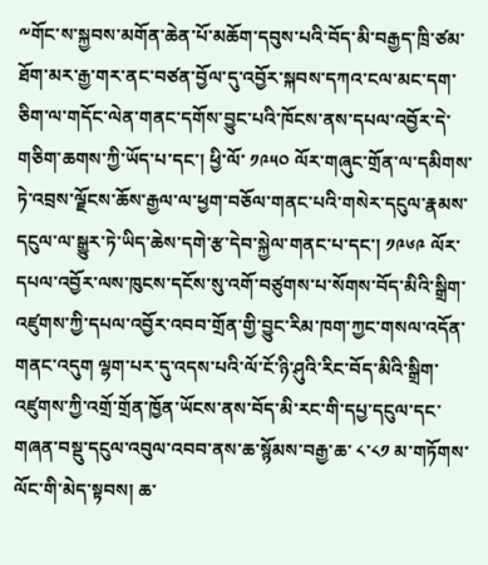༸གོང་ས་སྐྱབས་མགོན་ཆེན་པོ་མཆོག་དབུས་པའི་བོད་མི་བརྒྱད་ཁྲི་ཙམ་ཐོག་མར་རྒྱ་གར་ནང་བཙན་བྱོལ་དུ་འབྱོར་སྐབས་དཀའ་ངལ་མང་དག་ཅིག་ལ་གདོང་ལེན་གནང་དགོས་བྱུང་པའི་ཁོངས་ནས་དཔལ་འབྱོར་དེ་གཅིག་ཆགས་ཀྱི་ཡོད་པ་དང་། ཕྱི་ལོ་ ༡༩༥༠ ལོར་གཞུང་གྲོན་ལ་དམིགས་ཏེ་འབྲས་ལྗོངས་ཆོས་རྒྱལ་ལ་ཕྱག་བཅོལ་གནང་པའི་གསེར་དངུལ་རྣམས་དངུལ་ལ་སྒྱུར་ཏེ་ཡིད་ཆེས་དགེ་རྩ་དེབ་སྐྱེལ་གནང་པ་དང་། ༡༩༦༩ ལོར་དཔལ་འབྱོར་ལས་ཁུངས་དངོས་སུ་འགོ་བཙུགས་པ་སོགས་བོད་མིའི་སྒྲིག་འཛུགས་ཀྱི་དཔལ་འབྱོར་འབབ་གྲོན་གྱི་བྱུང་རིམ་ཁག་ཀྱང་གསལ་འདོན་གནང་འདུག ལྷག་པར་དུ་འདས་པའི་ལོ་ངོ་ཉི་ཤུའི་རིང་བོད་མིའི་སྒྲིག་འཛུགས་ཀྱི་འགྲོ་གྲོན་ཁྱོན་ཡོངས་ནས་བོད་མི་རང་གི་དཔྱ་དངུལ་དང་གཞན་བསྡུ་དངུལ་འབུལ་འབབ་ནས་ཆ་སྙོམས་བརྒྱ་ཆ་ ༨་༨༡ མ་གཏོགས་ལོང་གི་མེད་སྟབས། ཆ་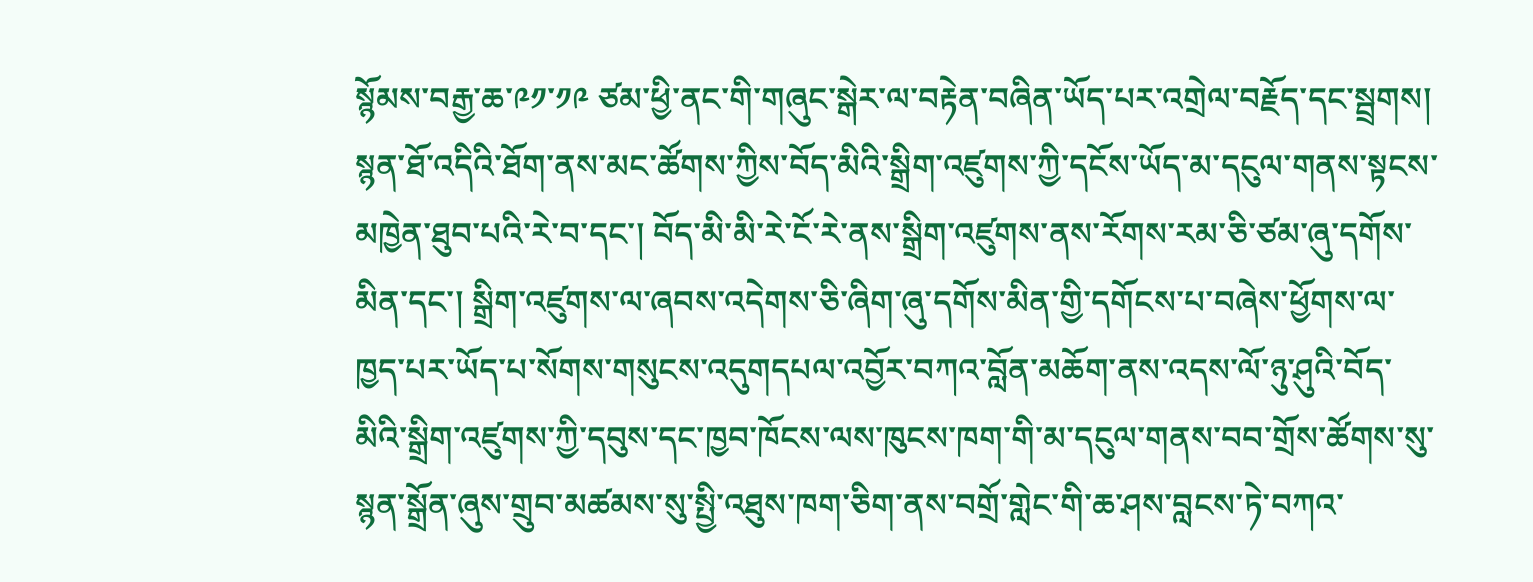སྙོམས་བརྒྱ་ཆ་༩༡་༡༩ ཙམ་ཕྱི་ནང་གི་གཞུང་སྒེར་ལ་བརྟེན་བཞིན་ཡོད་པར་འགྲེལ་བརྗོད་དང་སྦྲགས། སྙན་ཐོ་འདིའི་ཐོག་ནས་མང་ཚོགས་ཀྱིས་བོད་མིའི་སྒྲིག་འཛུགས་ཀྱི་དངོས་ཡོད་མ་དངུལ་གནས་སྟངས་མཁྱེན་ཐུབ་པའི་རེ་བ་དང་། བོད་མི་མི་རེ་ངོ་རེ་ནས་སྒྲིག་འཛུགས་ནས་རོགས་རམ་ཅི་ཙམ་ཞུ་དགོས་མིན་དང་། སྒྲིག་འཛུགས་ལ་ཞབས་འདེགས་ཅི་ཞིག་ཞུ་དགོས་མིན་གྱི་དགོངས་པ་བཞེས་ཕྱོགས་ལ་ཁྱད་པར་ཡོད་པ་སོགས་གསུངས་འདུགདཔལ་འབྱོར་བཀའ་བློན་མཆོག་ནས་འདས་ལོ་ཉུ་ཤུའི་བོད་མིའི་སྒྲིག་འཛུགས་ཀྱི་དབུས་དང་ཁྱབ་ཁོངས་ལས་ཁུངས་ཁག་གི་མ་དངུལ་གནས་བབ་གྲོས་ཚོགས་སུ་སྙན་སྒྲོན་ཞུས་གྲུབ་མཚམས་སུ་སྤྱི་འཐུས་ཁག་ཅིག་ནས་བགྲོ་གླེང་གི་ཆ་ཤས་བླངས་ཏེ་བཀའ་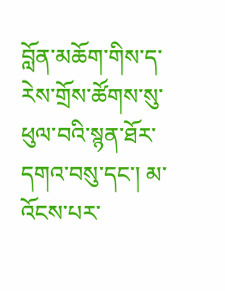བློན་མཆོག་གིས་ད་རེས་གྲོས་ཚོགས་སུ་ཕུལ་བའི་སྙན་ཐོར་དགའ་བསུ་དང་། མ་འོངས་པར་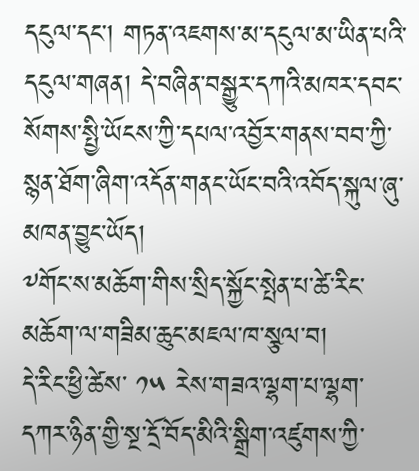དངུལ་དང་། གཏན་འཇགས་མ་དངུལ་མ་ཡིན་པའི་དངུལ་གཞན། དེ་བཞིན་བསྒྱུར་དཀའི་མཁར་དབང་སོགས་སྤྱི་ཡོངས་ཀྱི་དཔལ་འབྱོར་གནས་བབ་ཀྱི་སྙན་ཐོག་ཞིག་འདོན་གནང་ཡོང་བའི་འབོད་སྐུལ་ཞུ་མཁན་བྱུང་ཡོད།
༸གོང་ས་མཆོག་གིས་སྲིད་སྐྱོང་སྤེན་པ་ཚེ་རིང་མཆོག་ལ་གཟིམ་ཆུང་མཇལ་ཁ་སྩལ་བ།
དེ་རིང་ཕྱི་ཚེས་ ༡༥ རེས་གཟའ་ལྷག་པ་ལྷག་དཀར་ཉིན་གྱི་སྔ་དྲོ་བོད་མིའི་སྒྲིག་འཛུགས་ཀྱི་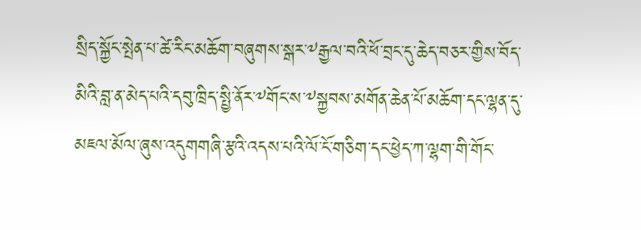སྲིད་སྐྱོང་སྤེན་པ་ཚེ་རིང་མཆོག་བཞུགས་སྒར་༸རྒྱལ་བའི་ཕོ་བྲང་དུ་ཆེད་བཅར་གྱིས་བོད་མིའི་བླ་ན་མེད་པའི་དབུ་ཁྲིད་སྤྱི་ནོར་༸གོང་ས་༸སྐྱབས་མགོན་ཆེན་པོ་མཆོག་དང་ལྷན་དུ་མཇལ་མོལ་ཞུས་འདུགགཞི་རྩའི་འདས་པའི་ལོ་ངོ་གཅིག་དང་ཕྱེད་ཀ་ལྷག་གི་གོང་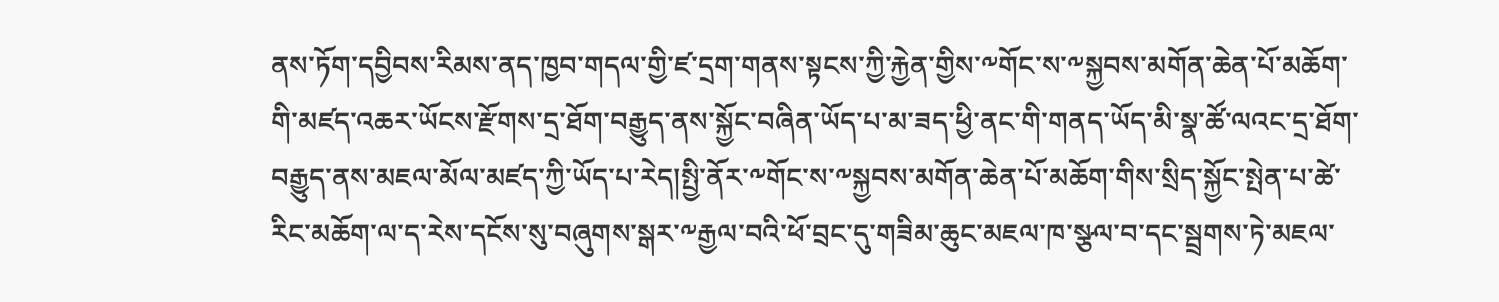ནས་ཏོག་དབྱིབས་རིམས་ནད་ཁྱབ་གདལ་གྱི་ཛ་དྲག་གནས་སྟངས་ཀྱི་རྐྱེན་གྱིས་༸གོང་ས་༸སྐྱབས་མགོན་ཆེན་པོ་མཆོག་གི་མཛད་འཆར་ཡོངས་རྫོགས་དྲ་ཐོག་བརྒྱུད་ནས་སྐྱོང་བཞིན་ཡོད་པ་མ་ཟད་ཕྱི་ནང་གི་གནད་ཡོད་མི་སྣ་ཚོ་ལའང་དྲ་ཐོག་བརྒྱུད་ནས་མཇལ་མོལ་མཛད་ཀྱི་ཡོད་པ་རེད།སྤྱི་ནོར་༸གོང་ས་༸སྐྱབས་མགོན་ཆེན་པོ་མཆོག་གིས་སྲིད་སྐྱོང་སྤེན་པ་ཚེ་རིང་མཆོག་ལ་ད་རེས་དངོས་སུ་བཞུགས་སྒར་༸རྒྱལ་བའི་ཕོ་བྲང་དུ་གཟིམ་ཆུང་མཇལ་ཁ་སྩལ་བ་དང་སྦྲགས་ཏེ་མཇལ་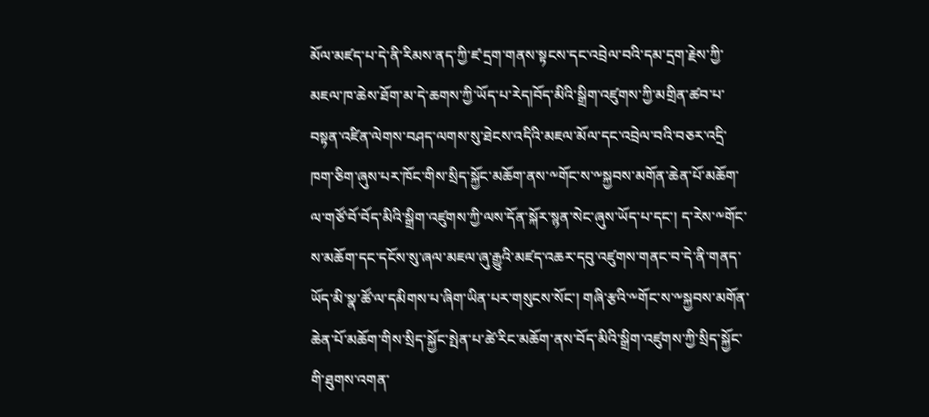མོལ་མཛད་པ་དེ་ནི་རིམས་ནད་ཀྱི་ཛ་དྲག་གནས་སྟངས་དང་འབྲེལ་བའི་དམ་དྲག་རྗེས་ཀྱི་མཇལ་ཁ་ཆེས་ཐོག་མ་དེ་ཆགས་ཀྱི་ཡོད་པ་རེད།བོད་མིའི་སྒྲིག་འཛུགས་ཀྱི་མགྲིན་ཚབ་པ་བསྟན་འཛིན་ལེགས་བཤད་ལགས་སུ་ཐེངས་འདིའི་མཇལ་མོལ་དང་འབྲེལ་བའི་བཅར་འདྲི་ཁག་ཅིག་ཞུས་པར་ཁོང་གིས་སྲིད་སྐྱོང་མཆོག་ནས་༸གོང་ས་༸སྐྱབས་མགོན་ཆེན་པོ་མཆོག་ལ་གཙོ་བོ་བོད་མིའི་སྒྲིག་འཛུགས་ཀྱི་ལས་དོན་སྐོར་སྙན་སེང་ཞུས་ཡོད་པ་དང་། ད་རེས་༸གོང་ས་མཆོག་དང་དངོས་སུ་ཞལ་མཇལ་ཞུ་རྒྱུའི་མཛད་འཆར་དབུ་འཛུགས་གནང་བ་དེ་ནི་གནད་ཡོད་མི་སྣ་ཚོ་ལ་དམིགས་པ་ཞིག་ཡིན་པར་གསུངས་སོང་། གཞི་རྩའི་༸གོང་ས་༸སྐྱབས་མགོན་ཆེན་པོ་མཆོག་གིས་སྲིད་སྐྱོང་སྤེན་པ་ཚེ་རིང་མཆོག་ནས་བོད་མིའི་སྒྲིག་འཛུགས་ཀྱི་སྲིད་སྐྱོང་གི་ཐུགས་འགན་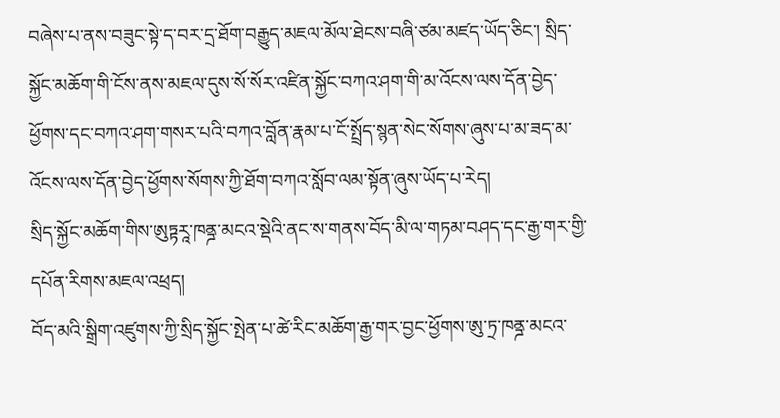བཞེས་པ་ནས་བཟུང་སྟེ་ད་བར་དྲ་ཐོག་བརྒྱུད་མཇལ་མོལ་ཐེངས་བཞི་ཙམ་མཛད་ཡོད་ཅིང་། སྲིད་སྐྱོང་མཆོག་གི་ངོས་ནས་མཇལ་དུས་སོ་སོར་འཛིན་སྐྱོང་བཀའ་ཤག་གི་མ་འོངས་ལས་དོན་བྱེད་ཕྱོགས་དང་བཀའ་ཤག་གསར་པའི་བཀའ་བློན་རྣམ་པ་ངོ་སྤྲོད་སྙན་སེང་སོགས་ཞུས་པ་མ་ཟད་མ་འོངས་ལས་དོན་བྱེད་ཕྱོགས་སོགས་ཀྱི་ཐོག་བཀའ་སློབ་ལམ་སྟོན་ཞུས་ཡོད་པ་རེད།
སྲིད་སྐྱོང་མཆོག་གིས་ཨུཏྟརཱ་ཁནྜ་མངའ་སྡེའི་ནང་ས་གནས་བོད་མི་ལ་གཏམ་བཤད་དང་རྒྱ་གར་གྱི་དཔོན་རིགས་མཇལ་འཕྲད།
བོད་མའི་སྒྲིག་འཛུགས་ཀྱི་སྲིད་སྐྱོང་སྤེན་པ་ཚེ་རིང་མཆོག་རྒྱ་གར་བྱང་ཕྱོགས་ཨུ་ཏྲ་ཁནྜ་མངའ་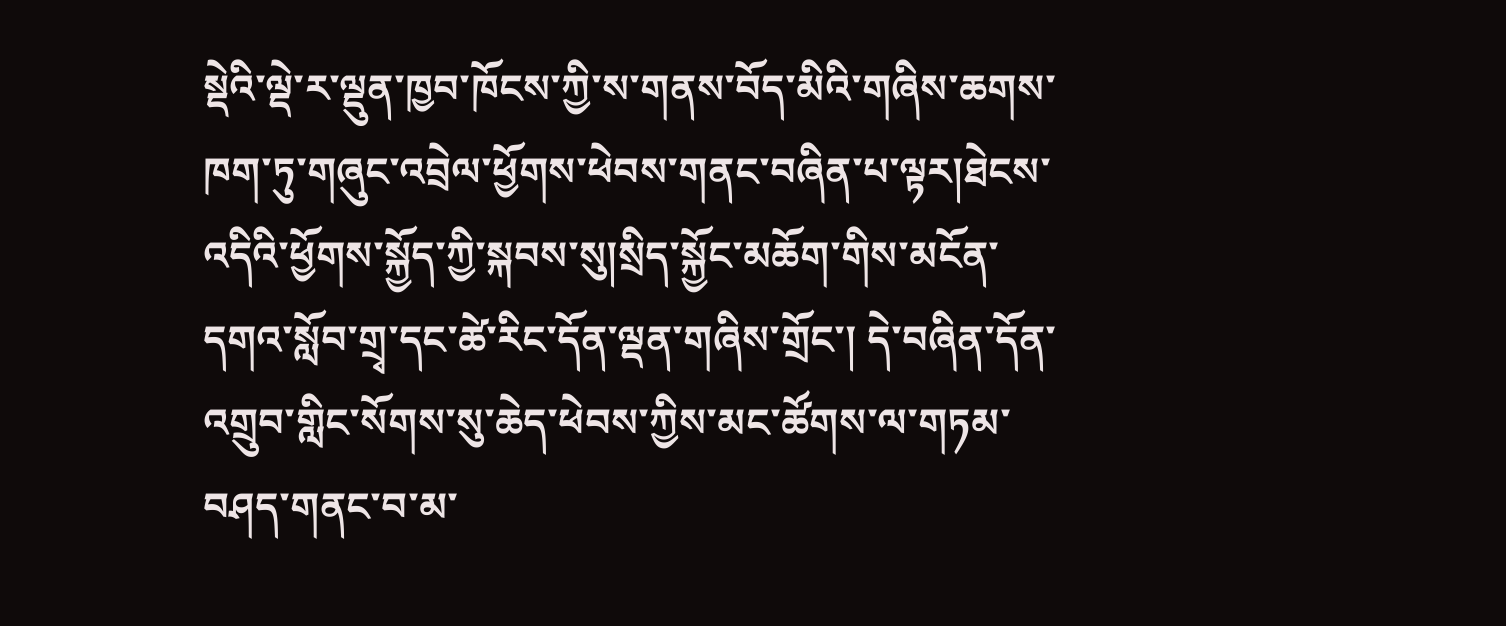སྡེའི་ལྡེ་ར་ལྡུན་ཁྱབ་ཁོངས་ཀྱི་ས་གནས་བོད་མིའི་གཞིས་ཆགས་ཁག་ཏུ་གཞུང་འབྲེལ་ཕྱོགས་ཕེབས་གནང་བཞིན་པ་ལྟར།ཐེངས་འདིའི་ཕྱོགས་སྐྱོད་ཀྱི་སྐབས་སུ།སྲིད་སྐྱོང་མཆོག་གིས་མངོན་དགའ་སློབ་གྲྭ་དང་ཚེ་རིང་དོན་ལྡན་གཞིས་གྲོང་། དེ་བཞིན་དོན་འགྲུབ་གླིང་སོགས་སུ་ཆེད་ཕེབས་ཀྱིས་མང་ཚོགས་ལ་གཏམ་བཤད་གནང་བ་མ་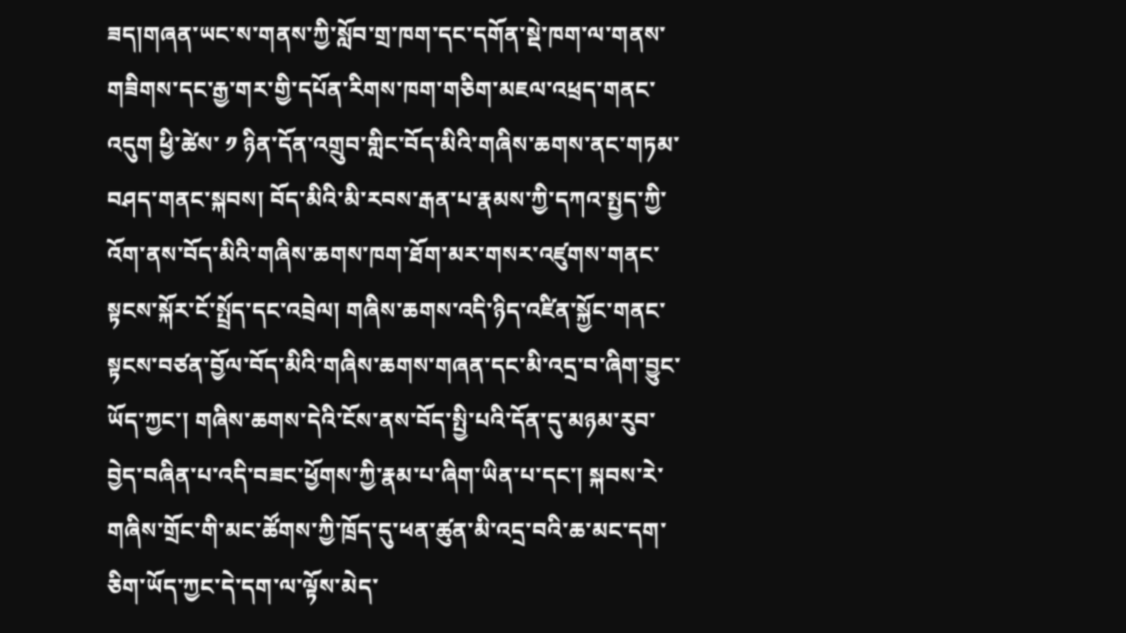ཟད།གཞན་ཡང་ས་གནས་ཀྱི་སློབ་གྲ་ཁག་དང་དགོན་སྡེ་ཁག་ལ་གནས་གཟིགས་དང་རྒྱ་གར་གྱི་དཔོན་རིགས་ཁག་གཅིག་མཇལ་འཕྲད་གནང་འདུག ཕྱི་ཚེས་ ༡ ཉིན་དོན་འགྲུབ་གླིང་བོད་མིའི་གཞིས་ཆགས་ནང་གཏམ་བཤད་གནང་སྐབས། བོད་མིའི་མི་རབས་རྒན་པ་རྣམས་ཀྱི་དཀའ་སྤྱད་ཀྱི་འོག་ནས་བོད་མིའི་གཞིས་ཆགས་ཁག་ཐོག་མར་གསར་འཛུགས་གནང་སྟངས་སྐོར་ངོ་སྤྲོད་དང་འབྲེལ། གཞིས་ཆགས་འདི་ཉིད་འཛིན་སྐྱོང་གནང་སྟངས་བཙན་བྱོལ་བོད་མིའི་གཞིས་ཆགས་གཞན་དང་མི་འདྲ་བ་ཞིག་བྱུང་ཡོད་ཀྱང་། གཞིས་ཆགས་དེའི་ངོས་ནས་བོད་སྤྱི་པའི་དོན་དུ་མཉམ་རུབ་བྱེད་བཞིན་པ་འདི་བཟང་ཕྱོགས་ཀྱི་རྣམ་པ་ཞིག་ཡིན་པ་དང་། སྐབས་རེ་གཞིས་གྲོང་གི་མང་ཚོགས་ཀྱི་ཁྲོད་དུ་ཕན་ཚུན་མི་འདྲ་བའི་ཆ་མང་དག་ཅིག་ཡོད་ཀྱང་དེ་དག་ལ་ལྟོས་མེད་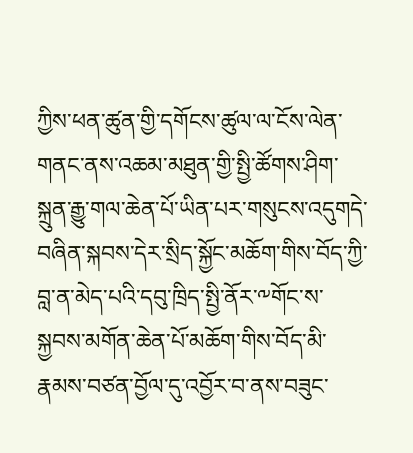ཀྱིས་ཕན་ཚུན་གྱི་དགོངས་ཚུལ་ལ་ངོས་ལེན་གནང་ནས་འཆམ་མཐུན་གྱི་སྤྱི་ཚོགས་ཤིག་སྐྲུན་རྒྱུ་གལ་ཆེན་པོ་ཡིན་པར་གསུངས་འདུགདེ་བཞིན་སྐབས་དེར་སྲིད་སྐྱོང་མཆོག་གིས་བོད་ཀྱི་བླ་ན་མེད་པའི་དབུ་ཁྲིད་སྤྱི་ནོར་༸གོང་ས་སྐྱབས་མགོན་ཆེན་པོ་མཆོག་གིས་བོད་མི་རྣམས་བཙན་བྱོལ་དུ་འབྱོར་བ་ནས་བཟུང་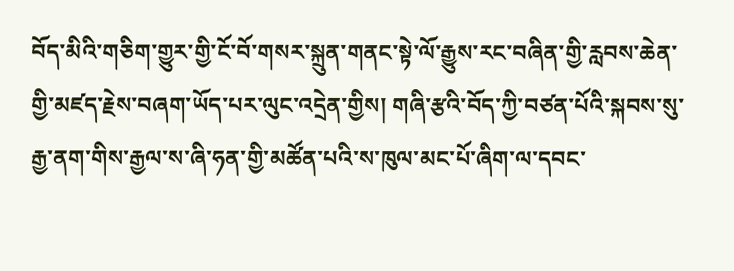བོད་མིའི་གཅིག་གྱུར་གྱི་ངོ་བོ་གསར་སྐྲུན་གནང་སྟེ་ལོ་རྒྱུས་རང་བཞིན་གྱི་རླབས་ཆེན་གྱི་མཛད་རྗེས་བཞག་ཡོད་པར་ལུང་འདྲེན་གྱིས། གཞི་རྩའི་བོད་ཀྱི་བཙན་པོའི་སྐབས་སུ་རྒྱ་ནག་གིས་རྒྱལ་ས་ཞི་ཧན་གྱི་མཚོན་པའི་ས་ཁུལ་མང་པོ་ཞིག་ལ་དབང་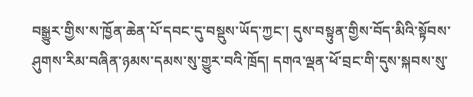བསྒྱུར་གྱིས་ས་ཁྱོན་ཆེན་པོ་དབང་དུ་བསྡུས་ཡོད་ཀྱང་། དུས་བསྟུན་གྱིས་བོད་མིའི་སྟོབས་ཤུགས་རིམ་བཞིན་ཉམས་དམས་སུ་གྱུར་བའི་ཁྲོད། དགའ་ལྡན་ཕོ་བྲང་གི་དུས་སྐབས་སུ་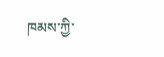ཁམས་ཀྱི་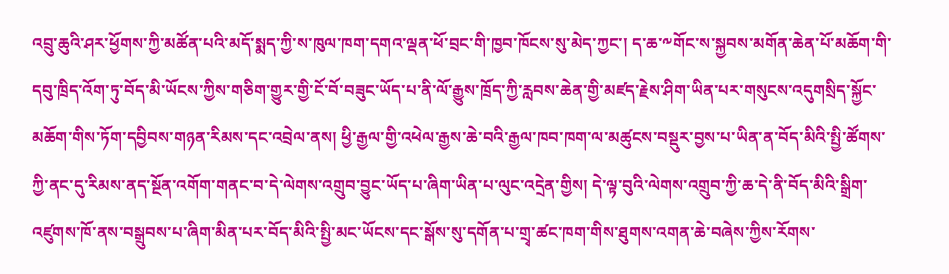འབྲུ་ཆུའི་ཤར་ཕྱོགས་ཀྱི་མཚོན་པའི་མདོ་སྨད་ཀྱི་ས་ཁུལ་ཁག་དགའ་ལྡན་ཕོ་བྲང་གི་ཁྱབ་ཁོངས་སུ་མེད་ཀྱང་། ད་ཆ་༸གོང་ས་སྐྱབས་མགོན་ཆེན་པོ་མཆོག་གི་དབུ་ཁྲིད་འོག་ཏུ་བོད་མི་ཡོངས་ཀྱིས་གཅིག་གྱུར་གྱི་ངོ་བོ་བཟུང་ཡོད་པ་ནི་ལོ་རྒྱུས་ཁྲོད་ཀྱི་རླབས་ཆེན་གྱི་མཛད་རྗེས་ཤིག་ཡིན་པར་གསུངས་འདུགསྲིད་སྐྱོང་མཆོག་གིས་ཏོག་དབྱིབས་གཉན་རིམས་དང་འབྲེལ་ནས། ཕྱི་རྒྱལ་གྱི་འཕེལ་རྒྱས་ཆེ་བའི་རྒྱལ་ཁབ་ཁག་ལ་མཚུངས་བསྡུར་བྱས་པ་ཡིན་ན་བོད་མིའི་སྤྱི་ཚོགས་ཀྱི་ནང་དུ་རིམས་ནད་སྔོན་འགོག་གནང་བ་དེ་ལེགས་འགྲུབ་བྱུང་ཡོད་པ་ཞིག་ཡིན་པ་ལུང་འདྲེན་གྱིས། དེ་ལྟ་བུའི་ལེགས་འགྲུབ་ཀྱི་ཆ་དེ་ནི་བོད་མིའི་སྒྲིག་འཛུགས་ཁོ་ནས་བསྒྲུབས་པ་ཞིག་མིན་པར་བོད་མིའི་སྤྱི་མང་ཡོངས་དང་སྒོས་སུ་དགོན་པ་གྲྭ་ཚང་ཁག་གིས་ཐུགས་འགན་ཆེ་བཞེས་ཀྱིས་རོགས་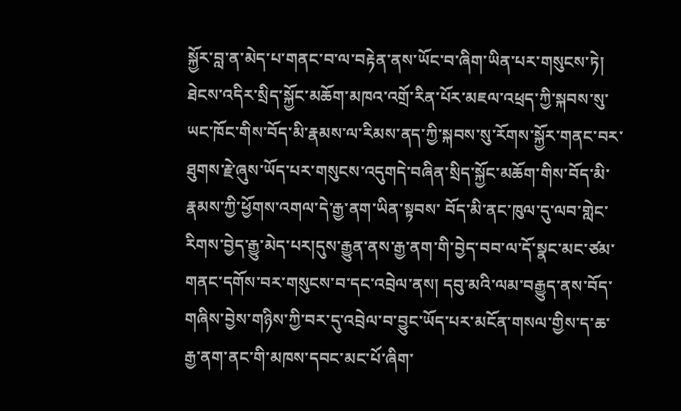སྐྱོར་བླ་ན་མེད་པ་གནང་བ་ལ་བརྟེན་ནས་ཡོང་བ་ཞིག་ཡིན་པར་གསུངས་ཏེ། ཐེངས་འདིར་སྲིད་སྐྱོང་མཆོག་མཁའ་འགྲོ་རིན་པོར་མཇལ་འཕྲད་ཀྱི་སྐབས་སུ་ཡང་ཁོང་གིས་བོད་མི་རྣམས་ལ་རིམས་ནད་ཀྱི་སྐབས་སུ་རོགས་སྐྱོར་གནང་བར་ཐུགས་རྗེ་ཞུས་ཡོད་པར་གསུངས་འདུགདེ་བཞིན་སྲིད་སྐྱོང་མཆོག་གིས་བོད་མི་རྣམས་ཀྱི་ཕྱོགས་འགལ་དེ་རྒྱ་ནག་ཡིན་སྟབས་ བོད་མི་ནང་ཁུལ་དུ་ལབ་གླེང་རིགས་བྱེད་རྒྱུ་མེད་པར།དུས་རྒྱུན་ནས་རྒྱ་ནག་གི་བྱེད་བབ་ལ་དོ་སྣང་མང་ཙམ་གནང་དགོས་བར་གསུངས་བ་དང་འབྲེལ་ནས། དབུ་མའི་ལམ་བརྒྱུད་ནས་བོད་གཞིས་བྱེས་གཉིས་ཀྱི་བར་དུ་འབྲེལ་བ་བྱུང་ཡོད་པར་མངོན་གསལ་གྱིས་ད་ཆ་རྒྱ་ནག་ནང་གི་མཁས་དབང་མང་པོ་ཞིག་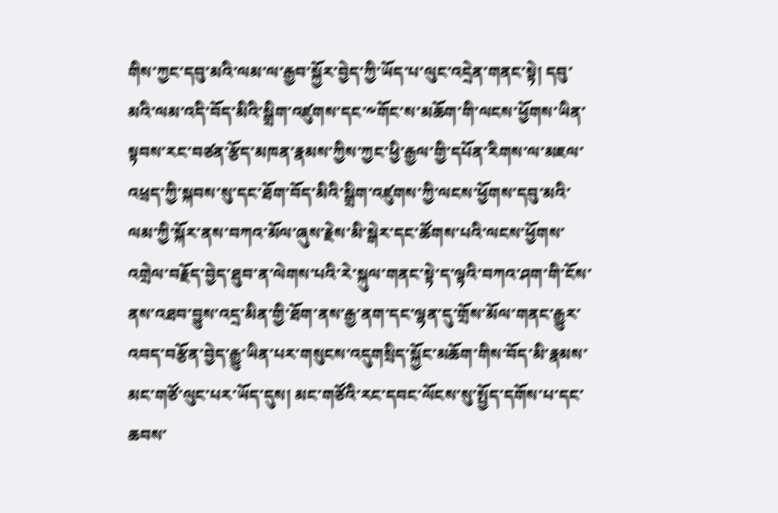གིས་ཀྱང་དབུ་མའི་ལམ་ལ་རྒྱབ་སྐྱོར་བྱེད་ཀྱི་ཡོད་པ་ལུང་འདྲེན་གནང་སྟེ། དབུ་མའི་ལམ་འདི་བོད་མིའི་སྒྲིག་འཛུགས་དང་༸གོང་ས་མཆོག་གི་ལངས་ཕྱོགས་ཡིན་སྟབས་རང་བཙན་རྩོད་མཁན་རྣམས་ཀྱིས་ཀྱང་ཕྱི་རྒྱལ་གྱི་དཔོན་རིགས་ལ་མཇལ་འཕྲད་ཀྱི་སྐབས་སུ་དང་ཐོག་བོད་མིའི་སྒྲིག་འཛུགས་ཀྱི་ལངས་ཕྱོགས་དབུ་མའི་ལམ་ཀྱི་སྐོར་ནས་བཀའ་མོལ་ཞུས་རྗེས་མི་སྒེར་དང་ཚོགས་པའི་ལངས་ཕྱོགས་འགྲེལ་བརྗོད་བྱེད་ཐུབ་ན་ལེགས་པའི་རེ་སྐུལ་གནང་སྟེ་ད་ལྟའི་བཀའ་ཤག་གི་ངོས་ནས་འཐབ་བྱུས་འདྲ་མིན་གྱི་ཐོག་ནས་རྒྱ་ནག་དང་ལྷན་དུ་གྲོས་མོལ་གནང་རྒྱུར་འབད་བརྩོན་བྱེད་རྒྱུ་ཡིན་པར་གསུངས་འདུགསྲིད་སྐྱོང་མཆོག་གིས་བོད་མི་རྣམས་མང་གཙོ་ལུང་པར་ཡོད་དུས། མང་གཙོའི་རང་དབང་ལོངས་སུ་སྤྱོད་དགོས་པ་དང་ཆབས་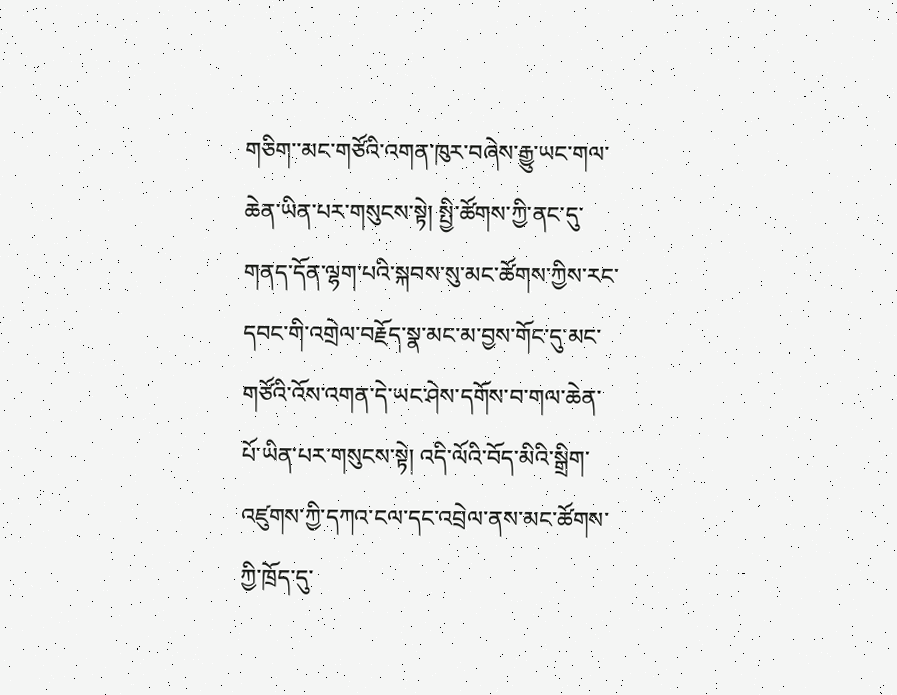གཅིག་་མང་གཙོའི་འགན་ཁུར་བཞེས་རྒྱུ་ཡང་གལ་ཆེན་ཡིན་པར་གསུངས་སྟེ། སྤྱི་ཚོགས་ཀྱི་ནང་དུ་གནད་དོན་ལྷག་པའི་སྐབས་སུ་མང་ཚོགས་ཀྱིས་རང་དབང་གི་འགྲེལ་བརྗོད་སྣ་མང་མ་བྱས་གོང་དུ་མང་གཙོའི་འོས་འགན་དེ་ཡང་ཤེས་དགོས་བ་གལ་ཆེན་པོ་ཡིན་པར་གསུངས་སྟེ། འདི་ལོའི་བོད་མིའི་སྒྲིག་འཛུགས་ཀྱི་དཀའ་ངལ་དང་འབྲེལ་ནས་མང་ཚོགས་ཀྱི་ཁྲོད་དུ་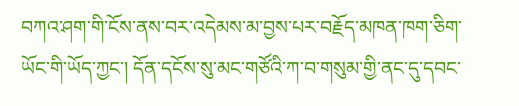བཀའ་ཤག་གི་ངོས་ནས་བར་འདེམས་མ་བྱས་པར་བརྗོད་མཁན་ཁག་ཅིག་ཡོང་གི་ཡོད་ཀྱང་། དོན་དངོས་སུ་མང་གཙོའི་ཀ་བ་གསུམ་གྱི་ནང་དུ་དབང་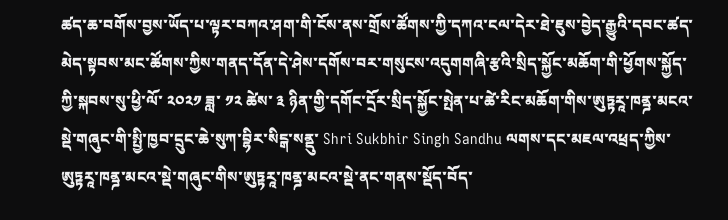ཚད་ཆ་བགོས་བྱས་ཡོད་པ་ལྟར་བཀའ་ཤག་གི་ངོས་ནས་གྲོས་ཚོགས་ཀྱི་དཀའ་ངལ་དེར་ཐེ་ཇུས་བྱེད་རྒྱུའི་དབང་ཚད་མེད་སྟབས་མང་ཚོགས་ཀྱིས་གནད་དོན་དེ་ཤེས་དགོས་བར་གསུངས་འདུགགཞི་རྩའི་སྲིད་སྐྱོང་མཆོག་གི་ཕྱོགས་སྐྱོད་ཀྱི་སྐབས་སུ་ཕྱི་ལོ་ ༢༠༢༡ ཟླ་ ༡༢ ཚེས་ ༣ ཉིན་གྱི་དགོང་དྲོར་སྲིད་སྐྱོང་སྤེན་པ་ཚེ་རིང་མཆོག་གིས་ཨུཏྟརཱ་ཁནྜ་མངའ་སྡེ་གཞུང་གི་སྤྱི་ཁྱབ་དྲུང་ཆེ་སུཀ་བྷིར་སིངྒ་སནྡུ་ Shri Sukbhir Singh Sandhu ལགས་དང་མཇལ་འཕྲད་ཀྱིས་ཨུཏྟརཱ་ཁནྜ་མངའ་སྡེ་གཞུང་གིས་ཨུཏྟརཱ་ཁནྜ་མངའ་སྡེ་ནང་གནས་སྡོད་བོད་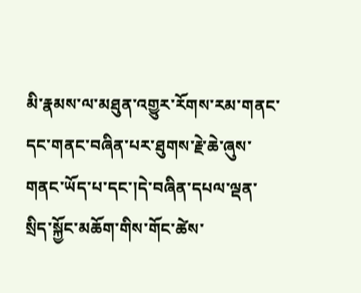མི་རྣམས་ལ་མཐུན་འགྱུར་རོགས་རམ་གནང་དང་གནང་བཞིན་པར་ཐུགས་རྗེ་ཆེ་ཞུས་གནང་ཡོད་པ་དང་།དེ་བཞིན་དཔལ་ལྡན་སྲིད་སྐྱོང་མཆོག་གིས་གོང་ཚེས་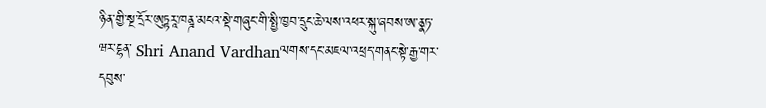ཉིན་གྱི་སྔ་དྲོར་ཨུཏྟརཱ་ཁནྜ་མངའ་སྡེ་གཞུང་གི་སྤྱི་ཁྱབ་དྲུང་ཆེ་ལས་འཕར་སྐུ་ཞབས་ཨ་ནྣཏ་ཝར་ངྷན་ Shri Anand Vardhanལགས་དང་མཇལ་འཕྲད་གནང་སྟེ་རྒྱ་གར་དབུས་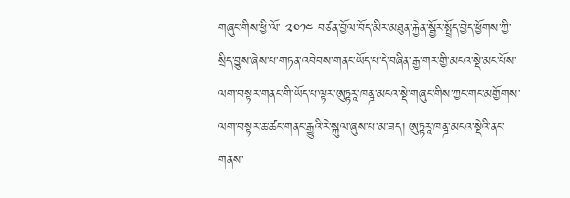གཞུང་གིས་ཕྱི་ལོ་ ༢༠༡༤ བཙན་བྱོལ་བོད་མིར་མཐུན་རྐྱེན་སྦྱོར་སྤྲོད་བྱེད་ཕྱོགས་ཀྱི་སྲིད་བྱུས་ཞེས་པ་གཏན་འབེབས་གནང་ཡོད་པ་དེ་བཞིན་རྒྱ་གར་གྱི་མངའ་སྡེ་མང་པོས་ལག་བསྟར་གནང་གི་ཡོད་པ་ལྟར་ཨུཏྟརཱ་ཁནྜ་མངའ་སྡེ་གཞུང་གིས་ཀྱང་གང་མགྱོགས་ལག་བསྟར་ཆ་ཚང་གནང་རྒྱུའི་རེ་སྐུལ་ཞུས་པ་མ་ཟད། ཨུཏྟརཱ་ཁནྜ་མངའ་སྡེའི་ནང་གནས་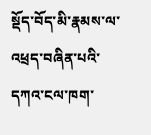སྡོད་བོད་མི་རྣམས་ལ་འཕྲད་བཞིན་པའི་དཀའ་ངལ་ཁག་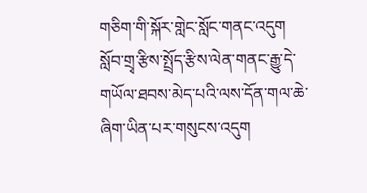གཅིག་གི་སྐོར་གླེང་སློང་གནང་འདུག
སློབ་གྲྭ་རྩིས་སྤྲོད་རྩིས་ལེན་གནང་རྒྱུ་དེ་གཡོལ་ཐབས་མེད་པའི་ལས་དོན་གལ་ཆེ་ཞིག་ཡིན་པར་གསུངས་འདུག